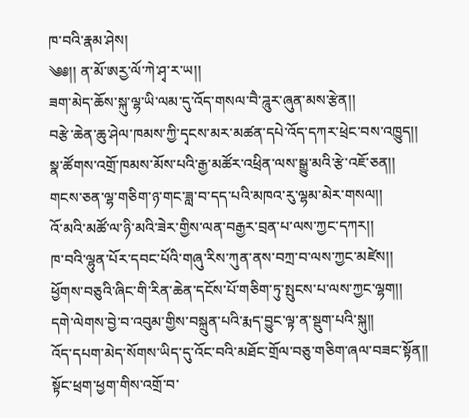ཁ་བའི་རྣམ་ཤེས།
༄༅།། ན་མོ་ཨརྱ་ལོ་ཀེ་ཤྭ་ར་ཡ།།
ཟག་མེད་ཆོས་སྐུ་ལྷ་ཡི་ལམ་དུ་འོད་གསལ་བཻ་ཌཱུར་ཞུན་མས་རྩེན།།
བརྩེ་ཆེན་ཆུ་ཤེལ་ཁམས་ཀྱི་དྭངས་མར་མཚན་དཔེ་འོད་དཀར་ཕྲེང་བས་འཁྱུད།།
སྣ་ཚོགས་འགྲོ་ཁམས་མོས་པའི་རྒྱ་མཚོར་འཕྲིན་ལས་སྒྱུ་མའི་རྩེ་འཇོ་ཅན།།
གངས་ཅན་ལྷ་གཅིག་ཉ་གང་ཟླ་བ་དད་པའི་མཁའ་རུ་ལྷམ་མེར་གསལ།།
འོ་མའི་མཚོ་ལ་ཉི་མའི་ཟེར་གྱིས་ལན་བརྒྱར་བྲན་པ་ལས་ཀྱང་དཀར།།
ཁ་བའི་ལྷུན་པོར་དབང་པོའི་གཞུ་རིས་ཀུན་ནས་བཀྲ་བ་ལས་ཀྱང་མཛེས།།
ཕྱོགས་བཅུའི་ཞིང་གི་རིན་ཆེན་དངོས་པོ་གཅིག་ཏུ་སྤུངས་པ་ལས་ཀྱང་ལྷག།།
དགེ་ལེགས་བྱེ་བ་འབུམ་གྱིས་བསྐྲུན་པའི་རྨད་བྱུང་ལྟ་ན་སྡུག་པའི་སྐུ།།
འོད་དཔག་མེད་སོགས་ཡིད་དུ་འོང་བའི་མཐོང་གྲོལ་བཅུ་གཅིག་ཞལ་བཟང་སྟོན།།
སྟོང་ཕྲག་ཕྱག་གིས་འགྲོ་བ་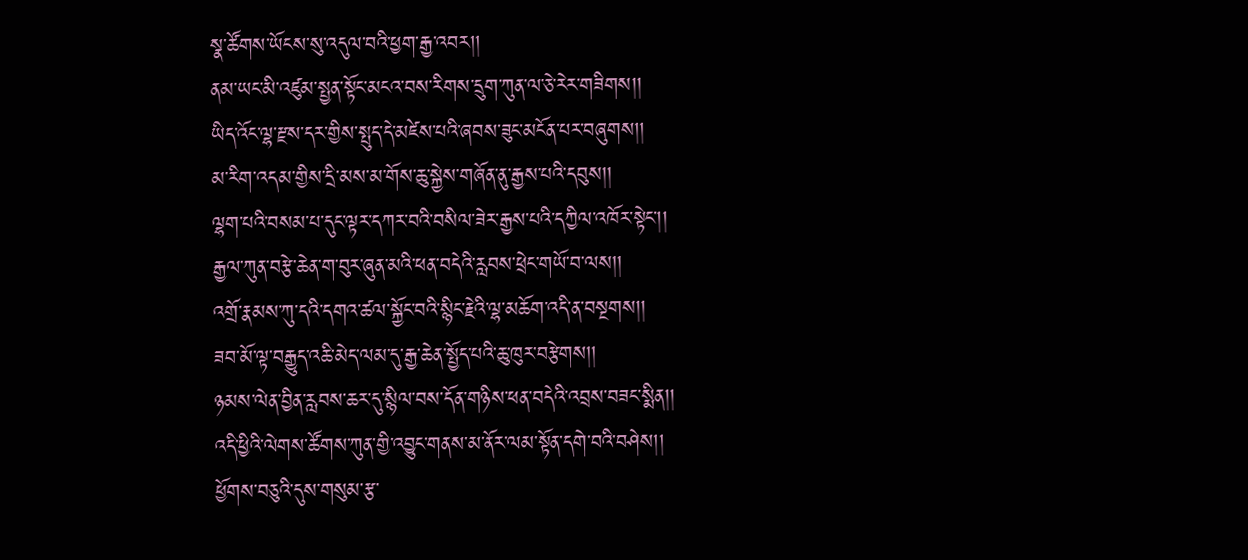སྣ་ཚོགས་ཡོངས་སུ་འདུལ་བའི་ཕྱག་རྒྱ་འབར།།
ནམ་ཡང་མི་འཛུམ་སྤྱན་སྟོང་མངའ་བས་རིགས་དྲུག་ཀུན་ལ་ཅེ་རེར་གཟིགས།།
ཡིད་འོང་ལྷ་རྫས་དར་གྱིས་སྤུད་དེ་མཛེས་པའི་ཞབས་ཟུང་མངོན་པར་བཞུགས།།
མ་རིག་འདམ་གྱིས་དྲི་མས་མ་གོས་ཆུ་སྐྱེས་གཞོན་ནུ་རྒྱས་པའི་དབུས།།
ལྷག་པའི་བསམ་པ་དུང་ལྟར་དཀར་བའི་བསིལ་ཟེར་རྒྱས་པའི་དཀྱིལ་འཁོར་སྟེང་།།
རྒྱལ་ཀུན་བརྩེ་ཆེན་ག་བུར་ཞུན་མའི་ཕན་བདེའི་རླབས་ཕྲེང་གཡོ་བ་ལས།།
འགྲོ་རྣམས་ཀུ་དའི་དགའ་ཚལ་སྐྱོང་བའི་སྙིང་རྗེའི་ལྷ་མཆོག་འདི་ན་བསྔགས།།
ཟབ་མོ་ལྟ་བརྒྱུད་འཆི་མེད་ལམ་དུ་རྒྱ་ཆེན་སྤྱོད་པའི་ཆུ་ཁུར་བརྩེགས།།
ཉམས་ལེན་བྱིན་རླབས་ཆར་དུ་སྙིལ་བས་དོན་གཉིས་ཕན་བདེའི་འབྲས་བཟང་སྨིན།།
འདི་ཕྱིའི་ལེགས་ཚོགས་ཀུན་གྱི་འབྱུང་གནས་མ་ནོར་ལམ་སྟོན་དགེ་བའི་བཤེས།།
ཕྱོགས་བཅུའི་དུས་གསུམ་རྩ་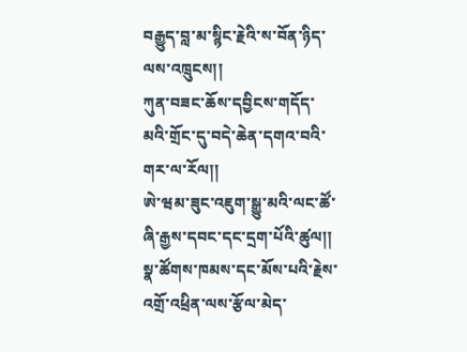བརྒྱུད་བླ་མ་སྙིང་རྗེའི་ས་བོན་ཉིད་ལས་འཁྲུངས།།
ཀུན་བཟང་ཆོས་དབྱིངས་གདོད་མའི་གྲོང་དུ་བདེ་ཆེན་དགའ་བའི་གར་ལ་རོལ།།
ཨེ་ཝམ་ཟུང་འཇུག་སྒྱུ་མའི་ལང་ཚོ་ཞི་རྒྱས་དབང་དང་དྲག་པོའི་ཚུལ།།
སྣ་ཚོགས་ཁམས་དང་མོས་པའི་རྗེས་འགྲོ་འཕྲིན་ལས་རྩོལ་མེད་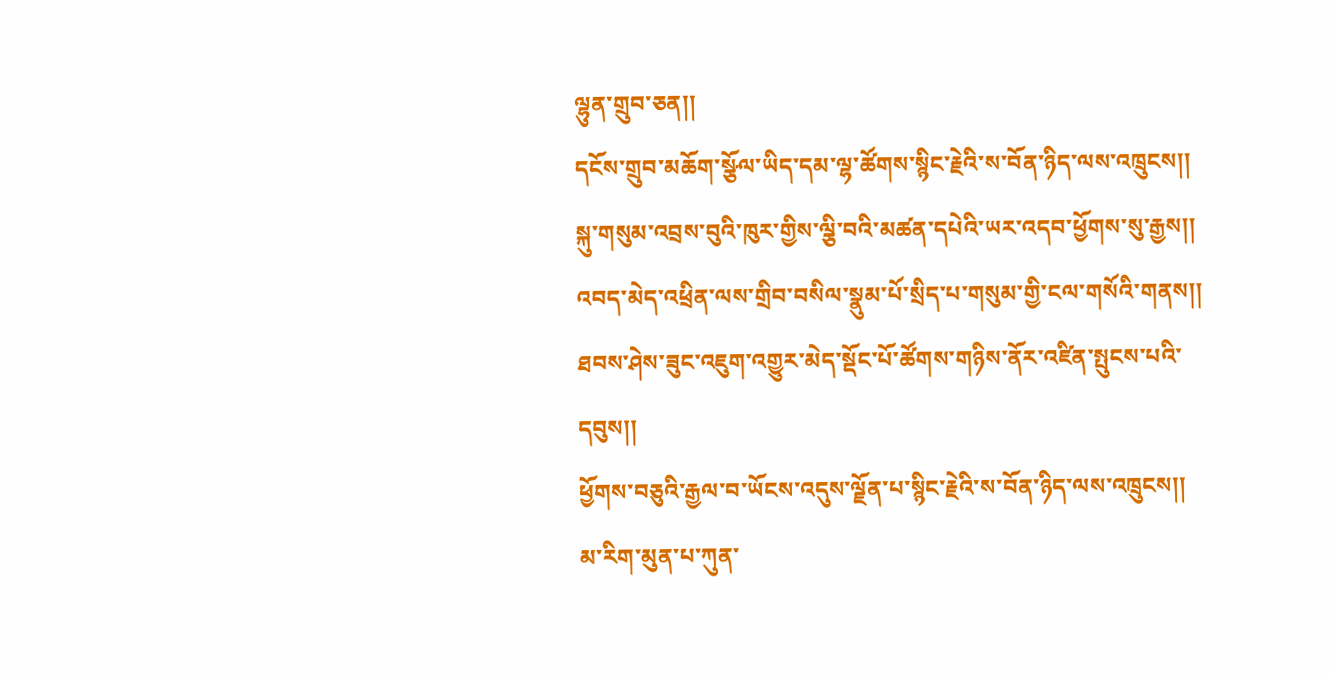ལྷུན་གྲུབ་ཅན།།
དངོས་གྲུབ་མཆོག་སྩོལ་ཡིད་དམ་ལྷ་ཚོགས་སྙིང་རྗེའི་ས་བོན་ཉིད་ལས་འཁྲུངས།།
སྐུ་གསུམ་འབྲས་བུའི་ཁུར་གྱིས་ལྕི་བའི་མཚན་དཔེའི་ཡར་འདབ་ཕྱོགས་སུ་རྒྱས།།
འབད་མེད་འཕྲིན་ལས་གྲིབ་བསིལ་སྣུམ་པོ་སྲིད་པ་གསུམ་གྱི་ངལ་གསོའི་གནས།།
ཐབས་ཤེས་ཟུང་འཇུག་འགྱུར་མེད་སྡོང་པོ་ཚོགས་གཉིས་ནོར་འཛིན་སྤུངས་པའི་དབུས།།
ཕྱོགས་བཅུའི་རྒྱལ་བ་ཡོངས་འདུས་ལྗོན་པ་སྙིང་རྗེའི་ས་བོན་ཉིད་ལས་འཁྲུངས།།
མ་རིག་མུན་པ་ཀུན་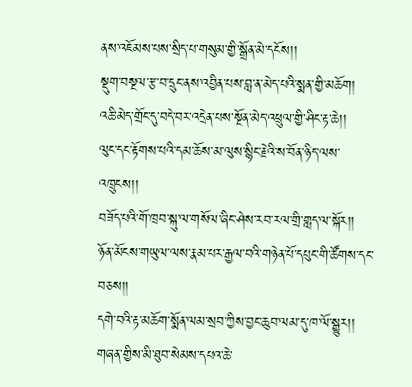ནས་འཇོམས་པས་སྲིད་པ་གསུམ་གྱི་སྒྲོན་མེ་དངོས།།
སྡུག་བསྔལ་རྩ་བ་དྲུང་ནས་འབྱིན་པས་བླ་ན་མེད་པའི་སྨན་གྱི་མཆོག།
འཆི་མེད་གྲོང་དུ་བདེ་བར་འདྲེན་པས་སྔོན་མེད་འཕྲུལ་གྱི་ཤིང་རྟ་ཆེ།།
ལུང་དང་རྟོགས་པའི་དམ་ཆོས་མ་ལུས་སྙིང་རྗེའི་ས་བོན་ཉིད་ལས་འཁྲུངས།།
བཟོད་པའི་གོ་ཁྲབ་སྐུ་ལ་གསོལ་ཞིང་ཤེས་རབ་རལ་གྲི་གླད་ལ་སྐོར།།
ཉོན་མོངས་གཡུལ་ལས་རྣམ་པར་རྒྱལ་བའི་གཉེན་པོ་དཔུང་གི་ཚོགས་དང་བཅས།།
དགེ་བའི་རྟ་མཆོག་སྨོན་ལམ་སྲབ་ཀྱིས་བྱང་ཆུབ་ལམ་དུ་ཁ་ལོ་སྒྱུར།།
གཞན་གྱིས་མི་ཐུབ་སེམས་དཔའ་ཆེ་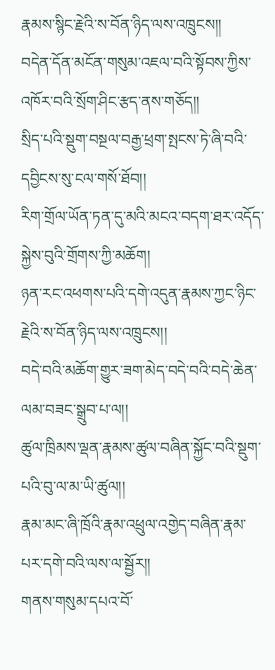རྣམས་སྙིང་རྗེའི་ས་བོན་ཉིད་ལས་འཁྲུངས།།
བདེན་དོན་མངོན་གསུམ་འཇལ་བའི་སྟོབས་ཀྱིས་འཁོར་བའི་སྲོག་ཤིང་རྩད་ནས་གཅོད།།
སྲིད་པའི་སྡུག་བསྔལ་བརྒྱ་ཕྲག་སྤངས་ཏེ་ཞི་བའི་དབྱིངས་སུ་ངལ་གསོ་ཐོབ།།
རིག་གྲོལ་ཡོན་ཏན་དུ་མའི་མངའ་བདག་ཐར་འདོད་སྐྱེས་བུའི་གྲོགས་ཀྱི་མཆོག།
ཉན་རང་འཕགས་པའི་དགེ་འདུན་རྣམས་ཀྱང་ཉིང་རྗེའི་ས་བོན་ཉིད་ལས་འཁྲུངས།།
བདེ་བའི་མཆོག་གྱུར་ཟག་མེད་བདེ་བའི་བདེ་ཆེན་ལམ་བཟང་སྒྲུབ་པ་ལ།།
ཚུལ་ཁྲིམས་ལྡན་རྣམས་ཚུལ་བཞིན་སྐྱོང་བའི་སྡུག་པའི་བུ་ལ་མ་ཡི་ཚུལ།།
རྣམ་མང་ཞི་ཁྲོའི་རྣམ་འཕྲུལ་འགྱེད་བཞིན་རྣམ་པར་དགེ་བའི་ལས་ལ་སྦྱོར།།
གནས་གསུམ་དཔའ་བོ་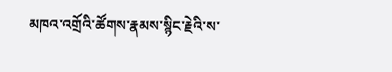མཁའ་འགྲོའི་ཚོགས་རྣམས་སྙིང་རྗེའི་ས་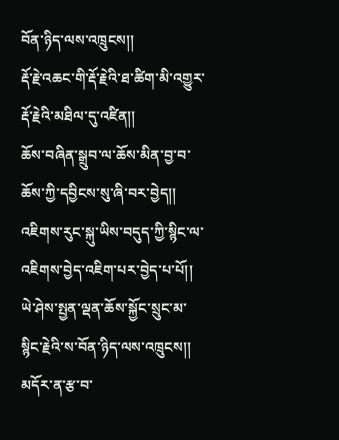བོན་ཉིད་ལས་འཁྲུངས།།
རྡོ་རྗེ་འཆང་གི་རྡོ་རྗེའི་ཐ་ཚིག་མི་འགྱུར་རྡོ་རྗེའི་མཐིལ་དུ་འཛིན།།
ཆོས་བཞིན་སྒྲུབ་ལ་ཆོས་མིན་བྱ་བ་ཆོས་ཀྱི་དབྱིངས་སུ་ཞི་བར་བྱེད།།
འཇིགས་རུང་སྐུ་ཡིས་བདུད་ཀྱི་སྙིང་ལ་འཇིགས་བྱེད་འཇིག་པར་བྱེད་པ་པོ།།
ཡེ་ཤེས་སྤྱན་ལྡན་ཆོས་སྐྱོང་སྲུང་མ་སྙིང་རྗེའི་ས་བོན་ཉིད་ལས་འཁྲུངས།།
མདོར་ན་རྩ་བ་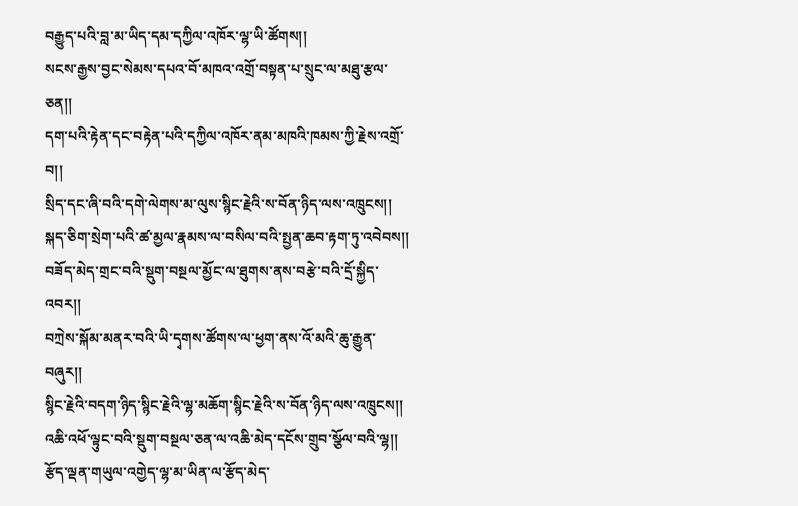བརྒྱུད་པའི་བླ་མ་ཡིད་དམ་དཀྱིལ་འཁོར་ལྷ་ཡི་ཚོགས།།
སངས་རྒྱས་བྱང་སེམས་དཔའ་བོ་མཁའ་འགྲོ་བསྟན་པ་སྲུང་ལ་མཐུ་རྩལ་ཅན།།
དག་པའི་རྟེན་དང་བརྟེན་པའི་དཀྱིལ་འཁོར་ནམ་མཁའི་ཁམས་ཀྱི་རྗེས་འགྲོ་བ།།
སྲིད་དང་ཞི་བའི་དགེ་ལེགས་མ་ལུས་སྙིང་རྗེའི་ས་བོན་ཉིད་ལས་འཁྲུངས།།
སྐད་ཅིག་སྲེག་པའི་ཚ་མྱལ་རྣམས་ལ་བསིལ་བའི་སྤྱན་ཆབ་རྟག་ཏུ་འབེབས།།
བཟོད་མེད་གྲང་བའི་སྡུག་བསྔལ་མྱོང་ལ་ཐུགས་ནས་བརྩེ་བའི་དྲོ་སྐྱིད་འབར།།
བཀྲེས་སྐོམ་མནར་བའི་ཡི་དྭགས་ཚོགས་ལ་ཕྱག་ནས་འོ་མའི་ཆུ་རྒྱུན་བཞུར།།
སྙིང་རྗེའི་བདག་ཉིད་སྙིང་རྗེའི་ལྷ་མཆོག་སྙིང་རྗེའི་ས་བོན་ཉིད་ལས་འཁྲུངས།།
འཆི་འཕོ་ལྟུང་བའི་སྡུག་བསྔལ་ཅན་ལ་འཆི་མེད་དངོས་གྲུབ་སྩོལ་བའི་ལྷ།།
རྩོད་ལྡན་གཡུལ་འགྱེད་ལྷ་མ་ཡིན་ལ་རྩོད་མེད་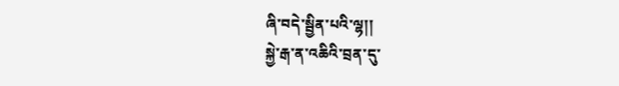ཞི་བདེ་སྦྱིན་པའི་ལྷ།།
སྐྱེ་རྒ་ན་འཆིའི་བྲན་དུ་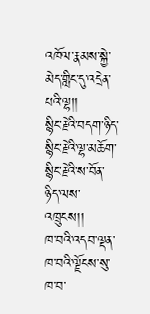འཁོལ་རྣམས་སྐྱེ་མེད་གླིང་དུ་འདྲེན་པའི་ལྷ།།
སྙིང་རྗེའི་བདག་ཉིད་སྙིང་རྗེའི་ལྷ་མཆོག་སྙིང་རྗེའི་ས་བོན་ཉིད་ལས་འཁྲུངས།།
ཁ་བའི་འདབ་ལྡན་ཁ་བའི་ལྗོངས་སུ་ཁ་བ་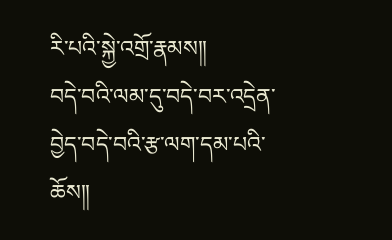རི་པའི་སྐྱེ་འགྲོ་རྣམས།།
བདེ་བའི་ལམ་དུ་བདེ་བར་འདྲེན་བྱེད་བདེ་བའི་རྩ་ལག་དམ་པའི་ཆོས།།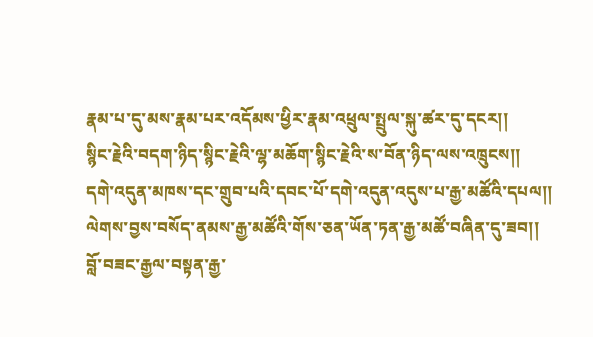རྣམ་པ་དུ་མས་རྣམ་པར་འདོམས་ཕྱིར་རྣམ་འཕྲུལ་སྤྲུལ་སྐུ་ཚར་དུ་དངར།།
སྙིང་རྗེའི་བདག་ཉིད་སྙིང་རྗེའི་ལྷ་མཆོག་སྙིང་རྗེའི་ས་བོན་ཉིད་ལས་འཁྲུངས།།
དགེ་འདུན་མཁས་དང་གྲུབ་པའི་དབང་པོ་དགེ་འདུན་འདུས་པ་རྒྱ་མཚོའི་དཔལ།།
ལེགས་བྱས་བསོད་ནམས་རྒྱ་མཚོའི་གོས་ཅན་ཡོན་ཏན་རྒྱ་མཚོ་བཞིན་དུ་ཟབ།།
བློ་བཟང་རྒྱལ་བསྟན་རྒྱ་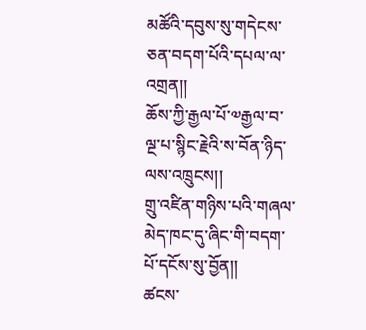མཚོའི་དབུས་སུ་གདེངས་ཅན་བདག་པོའི་དཔལ་ལ་འགྲན།།
ཆོས་ཀྱི་རྒྱལ་པོ་༧རྒྱལ་བ་ལྔ་པ་སྙིང་རྗེའི་ས་བོན་ཉིད་ལས་འཁྲུངས།།
གྲུ་འཛིན་གཉིས་པའི་གཞལ་མེད་ཁང་དུ་ཞིང་གི་བདག་པོ་དངོས་སུ་བྱོན།།
ཚངས་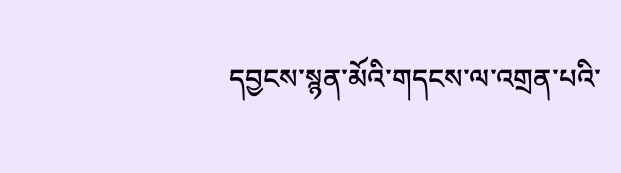དབྱངས་སྙན་མོའི་གདངས་ལ་འགྲན་པའི་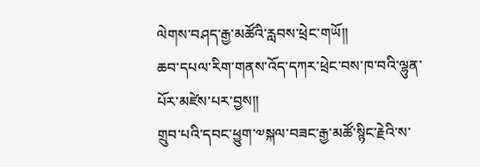ལེགས་བཤད་རྒྱ་མཚོའི་རླབས་ཕྲེང་གཡོ།།
ཆབ་དཔལ་རིག་གནས་འོད་དཀར་ཕྲེང་བས་ཁ་བའི་ལྷུན་པོར་མཛེས་པར་བྱས།།
གྲུབ་པའི་དབང་ཕྱུག་༧སྐལ་བཟང་རྒྱ་མཚོ་སྙིང་རྗེའི་ས་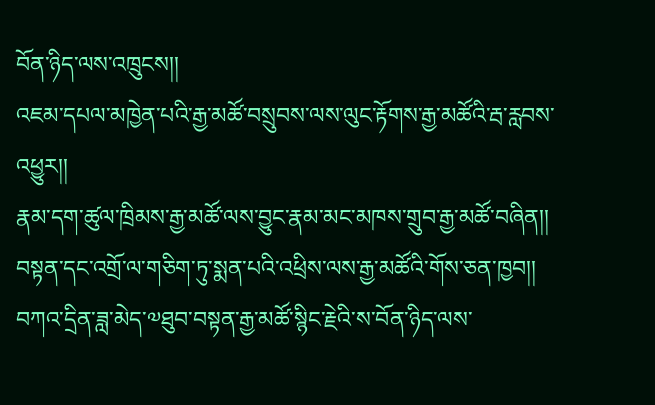བོན་ཉིད་ལས་འཁྲུངས།།
འཇམ་དཔལ་མཁྱེན་པའི་རྒྱ་མཚོ་བསྲུབས་ལས་ལུང་རྟོགས་རྒྱ་མཚོའི་རྦ་རླབས་འཕྱུར།།
རྣམ་དག་ཚུལ་ཁྲིམས་རྒྱ་མཚོ་ལས་བྱུང་རྣམ་མང་མཁས་གྲུབ་རྒྱ་མཚོ་བཞིན།།
བསྟན་དང་འགྲོ་ལ་གཅིག་ཏུ་སྨན་པའི་འཕྲིས་ལས་རྒྱ་མཚོའི་གོས་ཅན་ཁྱབ།།
བཀའ་དྲིན་ཟླ་མེད་༧ཐུབ་བསྟན་རྒྱ་མཚོ་སྙིང་རྗེའི་ས་བོན་ཉིད་ལས་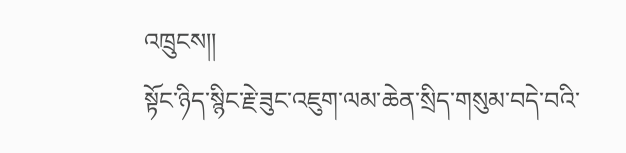འཁྲུངས།།
སྟོང་ཉིད་སྙིང་རྗེ་ཟུང་འཇུག་ལམ་ཆེན་སྲིད་གསུམ་བདེ་བའི་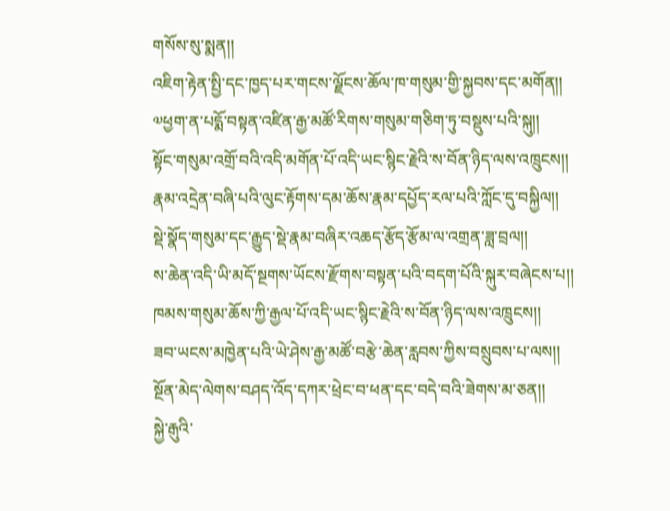གསོས་སུ་སྨན།།
འཇིག་རྟེན་སྤྱི་དང་ཁྱད་པར་གངས་ལྗོངས་ཆོལ་ཁ་གསུམ་གྱི་སྐྱབས་དང་མགོན།།
༧ཕྱག་ན་པདྨོ་བསྟན་འཛིན་རྒྱ་མཚོ་རིགས་གསུམ་གཅིག་ཏུ་བསྡུས་པའི་སྐུ།།
སྟོང་གསུམ་འགྲོ་བའི་འདི་མགོན་པོ་འདི་ཡང་སྙིང་རྗེའི་ས་བོན་ཉིད་ལས་འཁྲུངས།།
རྣམ་འདྲེན་བཞི་པའི་ལུང་རྟོགས་དམ་ཆོས་རྣམ་དཔྱོད་རལ་པའི་ཀློང་དུ་བསྐྱིལ།།
སྡེ་སྣོད་གསུམ་དང་རྒྱུད་སྡེ་རྣམ་བཞིར་འཆད་རྩོད་རྩོམ་ལ་འགྲན་ཟླ་བྲལ།།
ས་ཆེན་འདི་ཡི་མདོ་སྔགས་ཡོངས་རྫོགས་བསྟན་པའི་བདག་པོའི་སྐུར་བཞེངས་པ།།
ཁམས་གསུམ་ཆོས་ཀྱི་རྒྱལ་པོ་འདི་ཡང་སྙིང་རྗེའི་ས་བོན་ཉིད་ལས་འཁྲུངས།།
ཟབ་ཡངས་མཁྱེན་པའི་ཡེ་ཤེས་རྒྱ་མཚོ་བརྩེ་ཆེན་རླབས་ཀྱིས་བསྲུབས་པ་ལས།།
སྔོན་མེད་ལེགས་བཤད་འོད་དཀར་ཕྲེང་བ་ཕན་དང་བདེ་བའི་ཟེགས་མ་ཅན།།
སྐྱེ་རྒུའི་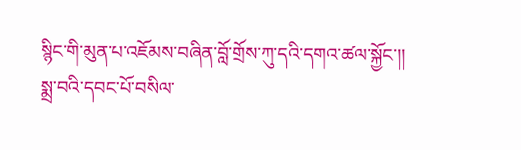སྙིང་གི་མུན་པ་འཇོམས་བཞིན་བློ་གྲོས་ཀུ་དའི་དགའ་ཚལ་སྐྱོང་།།
སྨྲ་བའི་དབང་པོ་བསིལ་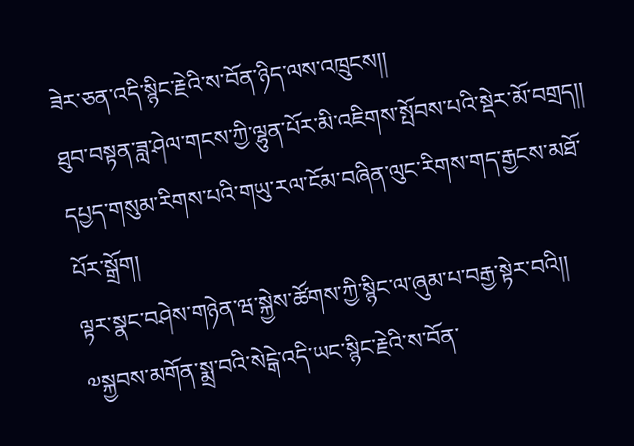ཟེར་ཅན་འདི་སྙིང་རྗེའི་ས་བོན་ཉིད་ལས་འཁྲུངས།།
ཐུབ་བསྟན་ཟླ་ཤེལ་གངས་ཀྱི་ལྷུན་པོར་མི་འཇིགས་སྤོབས་པའི་སྡེར་མོ་བགྲད།།
དཔྱད་གསུམ་རིགས་པའི་གཡུ་རལ་ངོམ་བཞིན་ལུང་རིགས་གད་རྒྱངས་མཐོ་པོར་སྒྲོག།
ལྟར་སྣང་བཤེས་གཉེན་ཝ་སྐྱེས་ཚོགས་ཀྱི་སྙིང་ལ་ཞུམ་པ་བརྒྱ་སྟེར་བའི།།
༧སྐྱབས་མགོན་སྨྲ་བའི་སེངྒེ་འདི་ཡང་སྙིང་རྗེའི་ས་བོན་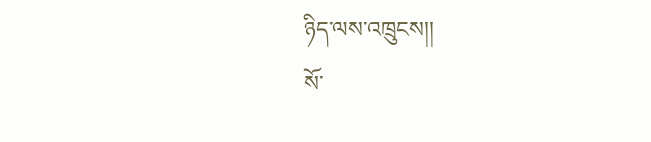ཉིད་ལས་འཁྲུངས།།
སོ་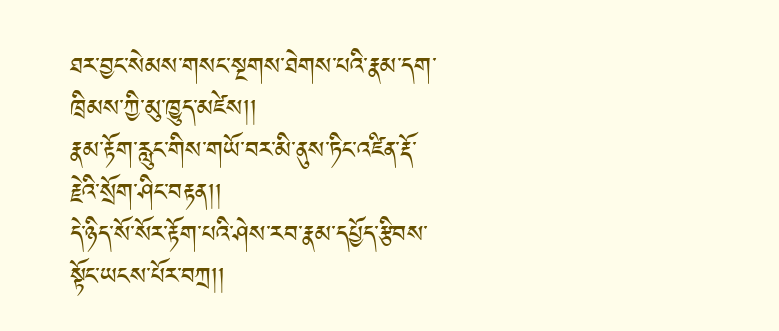ཐར་བྱང་སེམས་གསང་སྔགས་ཐེགས་པའི་རྣམ་དག་ཁྲིམས་ཀྱི་མུ་ཁྱུད་མཛེས།།
རྣམ་རྟོག་རླུང་གིས་གཡོ་བར་མི་ནུས་ཏིང་འཛིན་རྡོ་རྗེའི་སྲོག་ཤིང་བརྟན།།
དེ་ཉིད་སོ་སོར་རྟོག་པའི་ཤེས་རབ་རྣམ་དཔྱོད་རྩིབས་སྟོང་ཡངས་པོར་བཀྲ།།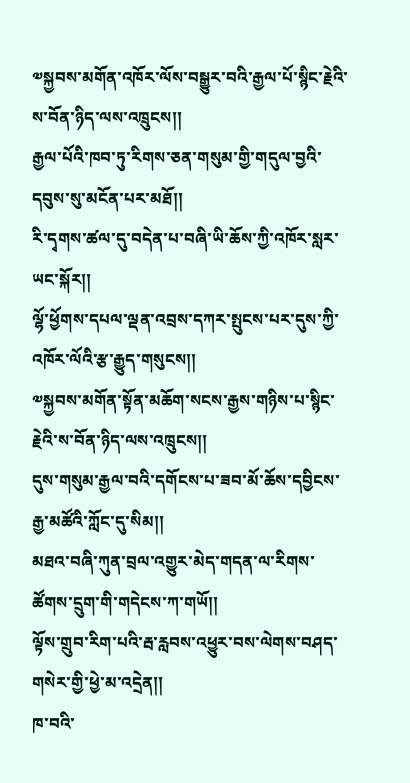༧སྐྱབས་མགོན་འཁོར་ལོས་བསྒྱུར་བའི་རྒྱལ་པོ་སྙིང་རྗེའི་ས་བོན་ཉིད་ལས་འཁྲུངས།།
རྒྱལ་པོའི་ཁབ་ཏུ་རིགས་ཅན་གསུམ་གྱི་གདུལ་བྱའི་དབུས་སུ་མངོན་པར་མཐོ།།
རི་དྭགས་ཚལ་དུ་བདེན་པ་བཞི་ཡི་ཆོས་ཀྱི་འཁོར་སླར་ཡང་སྐོར།།
ལྷོ་ཕྱོགས་དཔལ་ལྡན་འབྲས་དཀར་སྤུངས་པར་དུས་ཀྱི་འཁོར་ལོའི་རྩ་རྒྱུད་གསུངས།།
༧སྐྱབས་མགོན་སྟོན་མཆོག་སངས་རྒྱས་གཉིས་པ་སྙིང་རྗེའི་ས་བོན་ཉིད་ལས་འཁྲུངས།།
དུས་གསུམ་རྒྱལ་བའི་དགོངས་པ་ཟབ་མོ་ཆོས་དབྱིངས་རྒྱ་མཚོའི་ཀློང་དུ་སིམ།།
མཐའ་བཞི་ཀུན་བྲལ་འགྱུར་མེད་གདན་ལ་རིགས་ཚོགས་དྲུག་གི་གདེངས་ཀ་གཡོ།།
ལྟོས་གྲུབ་རིག་པའི་རྦ་རླབས་འཕྱུར་བས་ལེགས་བཤད་གསེར་གྱི་ཕྱེ་མ་འདྲེན།།
ཁ་བའི་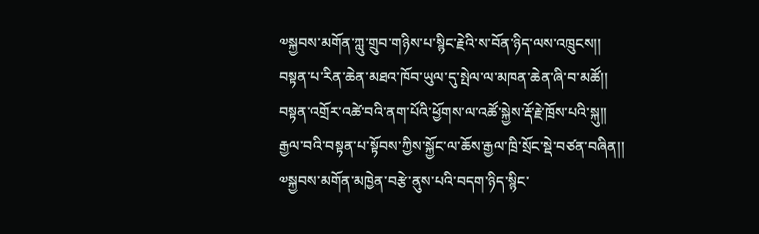༧སྐྱབས་མགོན་ཀླུ་གྲུབ་གཉིས་པ་སྙིང་རྗེའི་ས་བོན་ཉིད་ལས་འཁྲུངས།།
བསྟན་པ་རིན་ཆེན་མཐའ་ཁོབ་ཡུལ་དུ་སྤེལ་ལ་མཁན་ཆེན་ཞི་བ་མཚོ།།
བསྟན་འགྲོར་འཚེ་བའི་ནག་པོའི་ཕྱོགས་ལ་འཚོ་སྐྱེས་རྡོ་རྗེ་ཁྲོས་པའི་སྐུ།།
རྒྱལ་བའི་བསྟན་པ་སྟོབས་ཀྱིས་སྐྱོང་ལ་ཆོས་རྒྱལ་ཁྲི་སྲོང་སྡེ་བཙན་བཞིན།།
༧སྐྱབས་མགོན་མཁྱེན་བརྩེ་ནུས་པའི་བདག་ཉིད་སྙིང་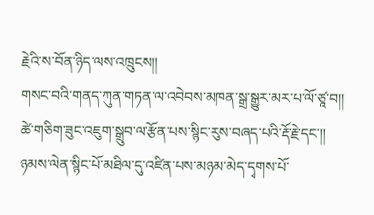རྗེའི་ས་བོན་ཉིད་ལས་འཁྲུངས།།
གསང་བའི་གནད་ཀུན་གཏན་ལ་འབེབས་མཁན་སྒྲ་སྒྱུར་མར་པ་ལོ་ཙཱ་བ།།
ཚེ་གཅིག་ཟུང་འཇུག་སྒྲུབ་ལ་རྩོན་པས་སྙིང་རུས་བཞད་པའི་རྡོ་རྗེ་དང་།།
ཉམས་ལེན་སྙིང་པོ་མཐིལ་དུ་འཛིན་པས་མཉམ་མེད་དྭགས་པོ་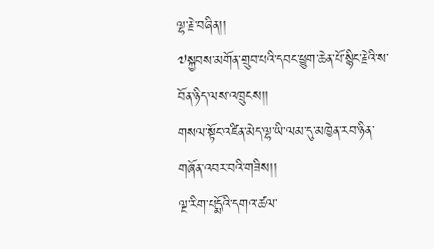ལྷ་རྗེ་བཞིན།།
༧སྐྱབས་མགོན་གྲུབ་པའི་དབང་ཕྱུག་ཆེན་པོ་སྙིང་རྗེའི་ས་བོན་ཉིད་ལས་འཁྲུངས།།
གསལ་སྟོང་འཛིན་མེད་ལྷ་ཡི་ལམ་དུ་མཁྱེན་རབ་ཉིན་གཞོན་འབར་བའི་གཟིས།།
ལྔ་རིག་པདྨོའི་དགའ་ཚལ་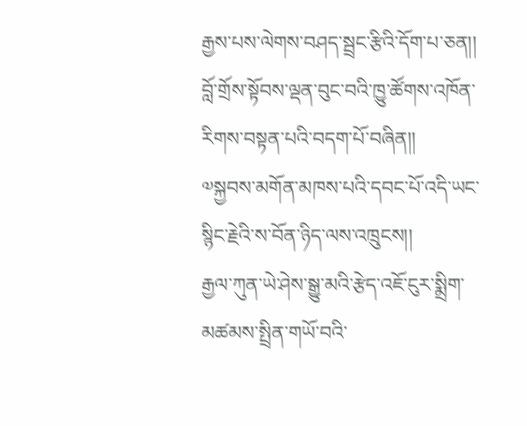རྒྱས་པས་ལེགས་བཤད་སྦྲང་རྩིའི་དོག་པ་ཅན།།
བློ་གྲོས་སྟོབས་ལྡན་བུང་བའི་ཁྱུ་ཚོགས་འཁོན་རིགས་བསྟན་པའི་བདག་པོ་བཞིན།།
༧སྐྱབས་མགོན་མཁས་པའི་དབང་པོ་འདི་ཡང་སྙིང་རྗེའི་ས་བོན་ཉིད་ལས་འཁྲུངས།།
རྒྱལ་ཀུན་ཡེ་ཤེས་སྒྱུ་མའི་རྩེད་འཇོ་ངུར་སྨྲིག་མཚམས་སྤྲིན་གཡོ་བའི་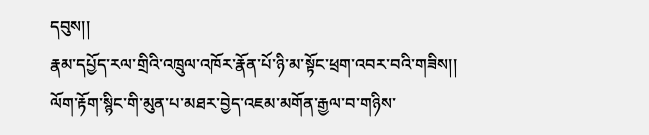དབུས།།
རྣམ་དཔྱོད་རལ་གྲིའི་འཁྲུལ་འཁོར་རྣོན་པོ་ཉི་མ་སྟོང་ཕྲག་འབར་བའི་གཟིས།།
ལོག་རྟོག་སྙིང་གི་མུན་པ་མཐར་བྱེད་འཇམ་མགོན་རྒྱལ་བ་གཉིས་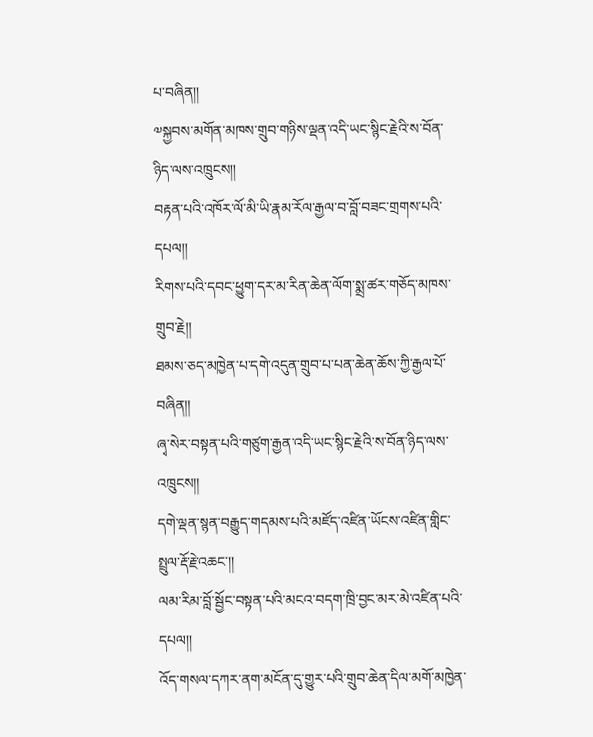པ་བཞིན།།
༧སྐྱབས་མགོན་མཁས་གྲུབ་གཉིས་ལྡན་འདི་ཡང་སྙིང་རྗེའི་ས་བོན་ཉིད་ལས་འཁྲུངས།།
བརྟན་པའི་འཁོར་ལོ་མི་ཡི་རྣམ་རོལ་རྒྱལ་བ་བློ་བཟང་གྲགས་པའི་དཔལ།།
རིགས་པའི་དབང་ཕྱུག་དར་མ་རིན་ཆེན་ལོག་སྨྲ་ཚར་གཅོད་མཁས་གྲུབ་རྗེ།།
ཐམས་ཅད་མཁྱེན་པ་དགེ་འདུན་གྲུབ་པ་པན་ཆེན་ཆོས་ཀྱི་རྒྱལ་པོ་བཞིན།།
ཞྭ་སེར་བསྟན་པའི་གཙུག་རྒྱན་འདི་ཡང་སྙིང་རྗེའི་ས་བོན་ཉིད་ལས་འཁྲུངས།།
དགེ་ལྡན་སྙན་བརྒྱུད་གདམས་པའི་མཛོད་འཛིན་ཡོངས་འཛིན་གླིང་སྤྲུལ་རྡོ་རྗེ་འཆང་།།
ལམ་རིམ་བློ་སྦྱོང་བསྟན་པའི་མངའ་བདག་ཁྲི་བྱང་མར་མེ་འཛིན་པའི་དཔལ།།
འོད་གསལ་དཀར་ནག་མངོན་དུ་གྱུར་པའི་གྲུབ་ཆེན་དིལ་མགོ་མཁྱེན་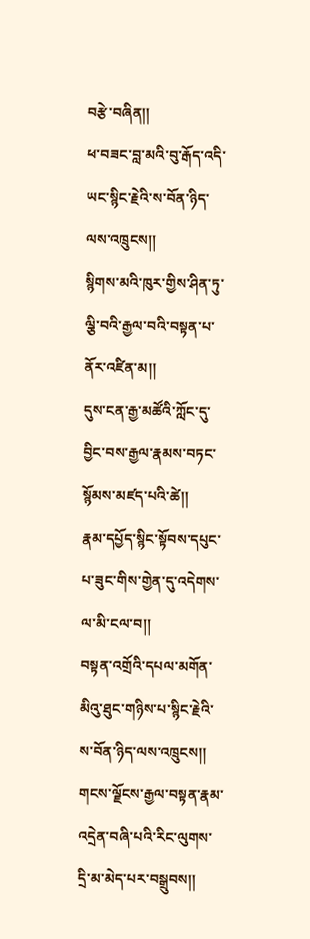བརྩེ་བཞིན།།
ཕ་བཟང་བླ་མའི་བུ་རྒོད་འདི་ཡང་སྙིང་རྗེའི་ས་བོན་ཉིད་ལས་འཁྲུངས།།
སྙིགས་མའི་ཁུར་གྱིས་ཤིན་ཏུ་ལྕི་བའི་རྒྱལ་བའི་བསྟན་པ་ནོར་འཛིན་མ།།
དུས་ངན་རྒྱ་མཚོའི་ཀློང་དུ་བྱིང་བས་རྒྱལ་རྣམས་བཏང་སྙོམས་མཛད་པའི་ཚེ།།
རྣམ་དཔྱོད་སྙིང་སྟོབས་དཔུང་པ་ཟུང་གིས་གྱེན་དུ་འདེགས་ལ་མི་ངལ་བ།།
བསྟན་འགྲོའི་དཔལ་མགོན་མིའུ་ཐུང་གཉིས་པ་སྙིང་རྗེའི་ས་བོན་ཉིད་ལས་འཁྲུངས།།
གངས་ལྗོངས་རྒྱལ་བསྟན་རྣམ་འདྲེན་བཞི་པའི་རིང་ལུགས་དྲི་མ་མེད་པར་བསྒྲུབས།།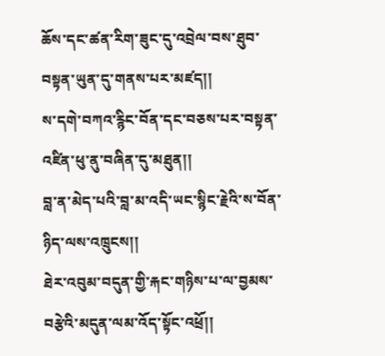ཆོས་དང་ཚན་རིག་ཟུང་དུ་འབྲེལ་བས་ཐུབ་བསྟན་ཡུན་དུ་གནས་པར་མཛད།།
ས་དགེ་བཀའ་རྙིང་བོན་དང་བཅས་པར་བསྟན་འཛིན་ཕུ་ནུ་བཞིན་དུ་མཐུན།།
བླ་ན་མེད་པའི་བླ་མ་འདི་ཡང་སྙིང་རྗེའི་ས་བོན་ཉིད་ལས་འཁྲུངས།།
ཐེར་འབུམ་བདུན་གྱི་རྐང་གཉིས་པ་ལ་བྱམས་བརྩེའི་མདུན་ལམ་འོད་སྟོང་འཕྲོ།།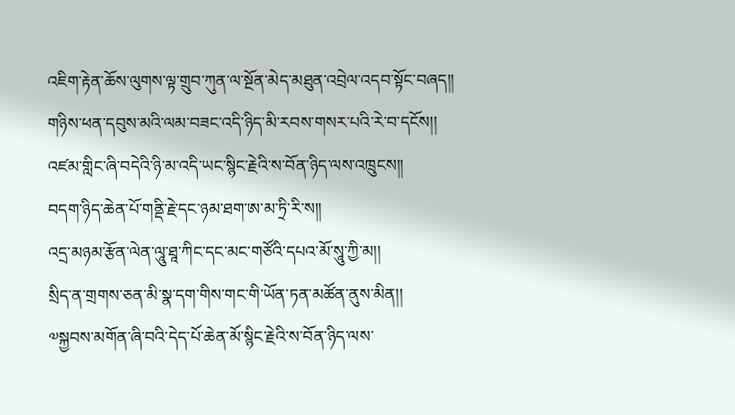འཇིག་རྟེན་ཆོས་ལུགས་ལྟ་གྲུབ་ཀུན་ལ་སྔོན་མེད་མཐུན་འབྲེལ་འདབ་སྟོང་བཞད།།
གཉིས་ཕན་དབུས་མའི་ལམ་བཟང་འདི་ཉིད་མི་རབས་གསར་པའི་རེ་བ་དངོས།།
འཛམ་གླིང་ཞི་བདེའི་ཉི་མ་འདི་ཡང་སྙིང་རྗེའི་ས་བོན་ཉིད་ལས་འཁྲུངས།།
བདག་ཉིད་ཆེན་པོ་གནྡི་རྗེ་དང་ཉམ་ཐག་ཨ་མ་ཏྲི་རི་ས།།
འདྲ་མཉམ་རྩོན་ལེན་ལཱུ་ཐཱ་ཀིང་དང་མང་གཙོའི་དཔའ་མོ་སཱུ་ཀྱི་མ།།
སྲིད་ན་གྲགས་ཅན་མི་སྣ་དག་གིས་གང་གི་ཡོན་ཏན་མཚོན་ནུས་མིན།།
༧སྐྱབས་མགོན་ཞི་བའི་དེད་པོ་ཆེན་མོ་སྙིང་རྗེའི་ས་བོན་ཉིད་ལས་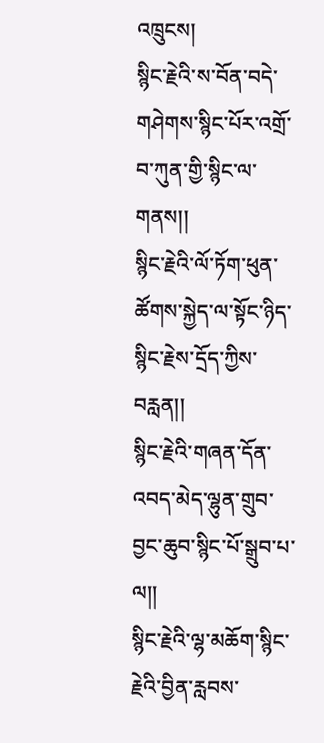འཁྲུངས།
སྙིང་རྗེའི་ས་བོན་བདེ་གཤེགས་སྙིང་པོར་འགྲོ་བ་ཀུན་གྱི་སྙིང་ལ་གནས།།
སྙིང་རྗེའི་ལོ་ཏོག་ཕུན་ཚོགས་སྐྱེད་ལ་སྟོང་ཉིད་སྙིང་རྗེས་དྲོད་ཀྱིས་བརླན།།
སྙིང་རྗེའི་གཞན་དོན་འབད་མེད་ལྷུན་གྲུབ་བྱང་ཆུབ་སྙིང་པོ་སྒྲུབ་པ་ལ།།
སྙིང་རྗེའི་ལྷ་མཆོག་སྙིང་རྗེའི་བྱིན་རླབས་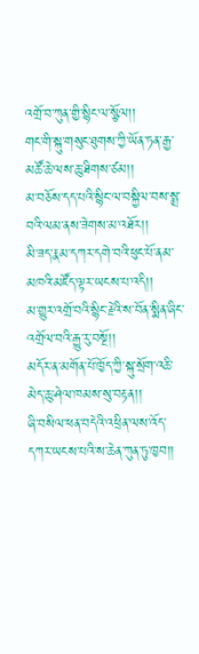འགྲོ་བ་ཀུན་གྱི་སྙིང་ལ་སྩོལ།།
གང་གི་སྐུ་གསུང་ཐུགས་ཀྱི་ཡོན་ཏན་རྒྱ་མཚོ་ཆེ་ལས་ཆུ་ཐིགས་ཙམ།།
མ་བཅོས་དད་པའི་སྙིང་ལ་བསྐྱིལ་བས་སྨྲ་བའི་ལམ་ནས་ཟེགས་མ་འཐོར།།
མི་ཟད་རྣམ་དཀར་དགེ་བའི་ཕུང་པོ་ནམ་མཁའི་མཛོད་ལྟར་ཡངས་པ་འདི།།
མ་གྱུར་འགྲོ་བའི་སྙིང་རྗེའི་ས་བོན་སྨིན་ཞིང་འགྲོལ་བའི་རྒྱུ་རུ་བསྔོ།།
མདོར་ན་མགོན་པོ་ཁྱོད་ཀྱི་སྐུ་སྲོག་འཆི་མེད་ཆུ་ཤེལ་ཁམས་སུ་བརྟན།།
ཞི་བསིལ་ཕན་བདེའི་འཕྲིན་ལས་འོད་དཀར་ཡངས་པའི་ས་ཆེན་ཀུན་ཏུ་ཁྱབ།།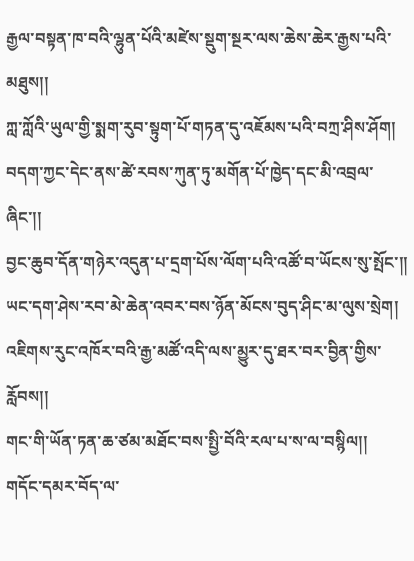རྒྱལ་བསྟན་ཁ་བའི་ལྷུན་པོའི་མཛེས་སྡུག་སྔར་ལས་ཆེས་ཆེར་རྒྱས་པའི་མཐུས།།
ཀླ་ཀློའི་ཡུལ་གྱི་སྨག་རུབ་སྟུག་པོ་གཏན་དུ་འཇོམས་པའི་བཀྲ་ཤིས་ཤོག།
བདག་ཀྱང་དེང་ནས་ཚེ་རབས་ཀུན་ཏུ་མགོན་པོ་ཁྱེད་དང་མི་འབྲལ་ཞིང་།།
བྱང་ཆུབ་དོན་གཉེར་འདུན་པ་དྲག་པོས་ལོག་པའི་འཚོ་བ་ཡོངས་སུ་སྤོང་།།
ཡང་དག་ཤེས་རབ་མེ་ཆེན་འབར་བས་ཉོན་མོངས་བུད་ཤིང་མ་ལུས་སྲེག།
འཇིགས་རུང་འཁོར་བའི་རྒྱ་མཚོ་འདི་ལས་མྱུར་དུ་ཐར་བར་བྱིན་གྱིས་རློབས།།
གང་གི་ཡོན་ཏན་ཆ་ཙམ་མཐོང་བས་སྤྱི་བོའི་རལ་པ་ས་ལ་བསྙིལ།།
གདོང་དམར་བོད་ལ་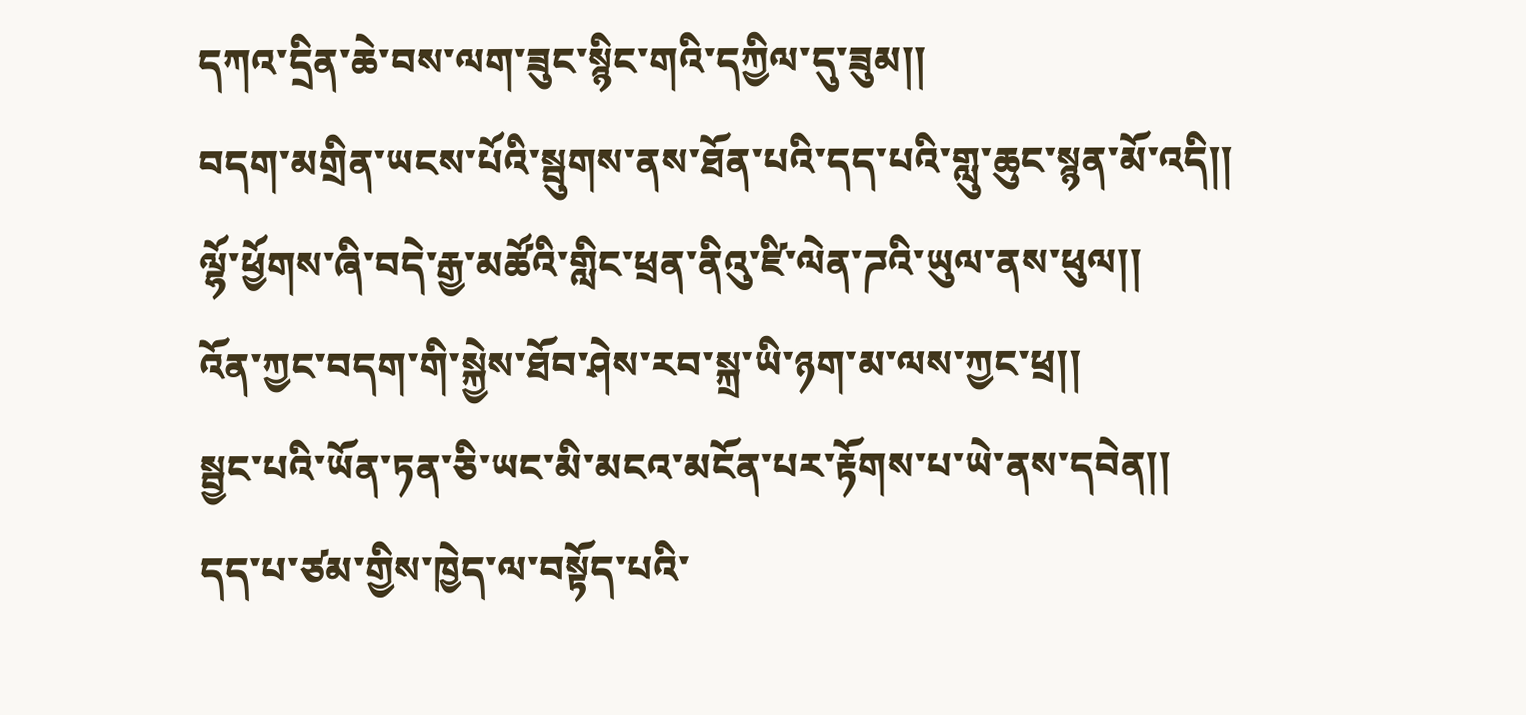དཀའ་དྲིན་ཆེ་བས་ལག་ཟུང་སྙིང་གའི་དཀྱིལ་དུ་ཟུམ།།
བདག་མགྲིན་ཡངས་པོའི་སྦུགས་ནས་ཐོན་པའི་དད་པའི་གླུ་ཆུང་སྙན་མོ་འདི།།
ལྷོ་ཕྱོགས་ཞི་བདེ་རྒྱ་མཚོའི་གླིང་ཕྲན་ནིའུ་ཛི་ལེན་ཌའི་ཡུལ་ནས་ཕུལ།།
འོན་ཀྱང་བདག་གི་སྐྱེས་ཐོབ་ཤེས་རབ་སྐྲ་ཡི་ཉག་མ་ལས་ཀྱང་ཕྲ།།
སྦྱང་པའི་ཡོན་ཏན་ཅི་ཡང་མི་མངའ་མངོན་པར་རྟོགས་པ་ཡེ་ནས་དབེན།།
དད་པ་ཙམ་གྱིས་ཁྱེད་ལ་བསྟོད་པའི་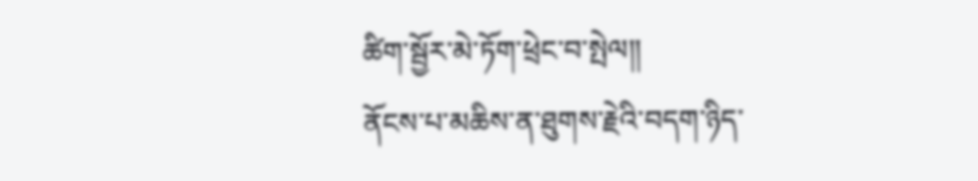ཚིག་སྦྱོར་མེ་ཏོག་ཕྲེང་བ་སྤེལ།།
ནོངས་པ་མཆིས་ན་ཐུགས་རྗེའི་བདག་ཉིད་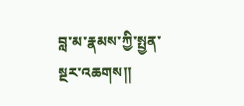བླ་མ་རྣམས་ཀྱི་སྤྱན་སྔར་འཆགས།།